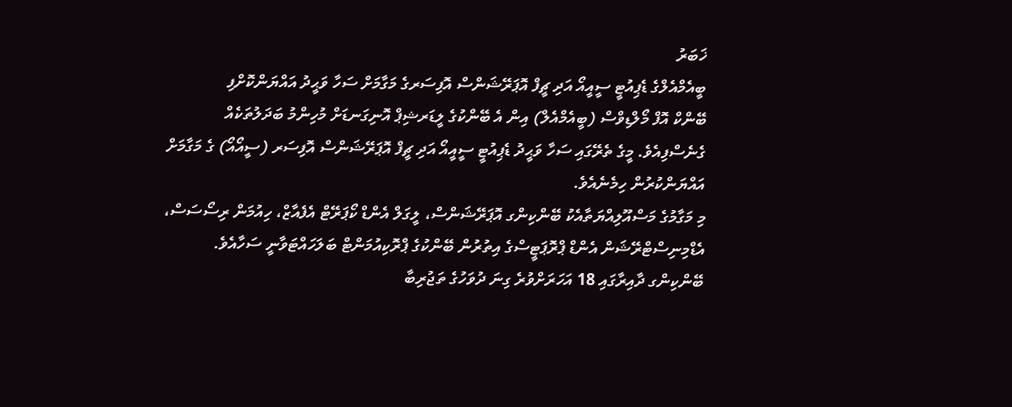ޚަބަރު
ބީއެމްއެލްގެ ޑެޕިއުޓީ ސީއީއޯ އަދި ޗީފް އޮޕަރޭޝަންސް އޮފިސަރގެ މަގާމަށް ސަހާ ވަޙީދު އައްޔަންކޮށްފި
ބޭންކް އޮފް މޯލްޑިވްސް (ބީއެމްއެލް) އިން އެ ބޭންކުގެ ލީޑަރޝިޕް އޮނިގަނޑަށް މުހިންމު ބަދަލުތަކެއް ގެނެސްފިއެވެ. މީގެ ތެރޭގައި ސަހާ ވަޙީދު ޑެޕިއުޓީ ސީއީއޯ އަދި ޗީފް އޮޕަރޭޝަންސް އޮފިސަރ (ސީއޯއޯ) ގެ މަގާމަށް އައްޔަންކުރުން ހިމެނެއެވެ.
މި މަގާމުގެ މަސްއޫލިއްޔަތާއެކު ބޭންކިންގ އޮޕަރޭޝަންސް، ލީގަލް އެންޑް ކޯޕަރޭޓް އެފެއާޒް، ހިއުމަން ރިސޯސަސް، އެޑްމިނިސްޓްރޭޝަން އެންޑް ޕްރޮޕަޓީސްގެ އިތުރުން ބޭންކުގެ ޕްރޮކިއުމަންޓް ބަލަހައްޓަވާނީ ސަހާއެވެ. ބޭންކިންގ ދާއިރާގައި 18 އަހަރަށްވުރެ ގިނަ ދުވަހުގެ ތަޖުރިބާ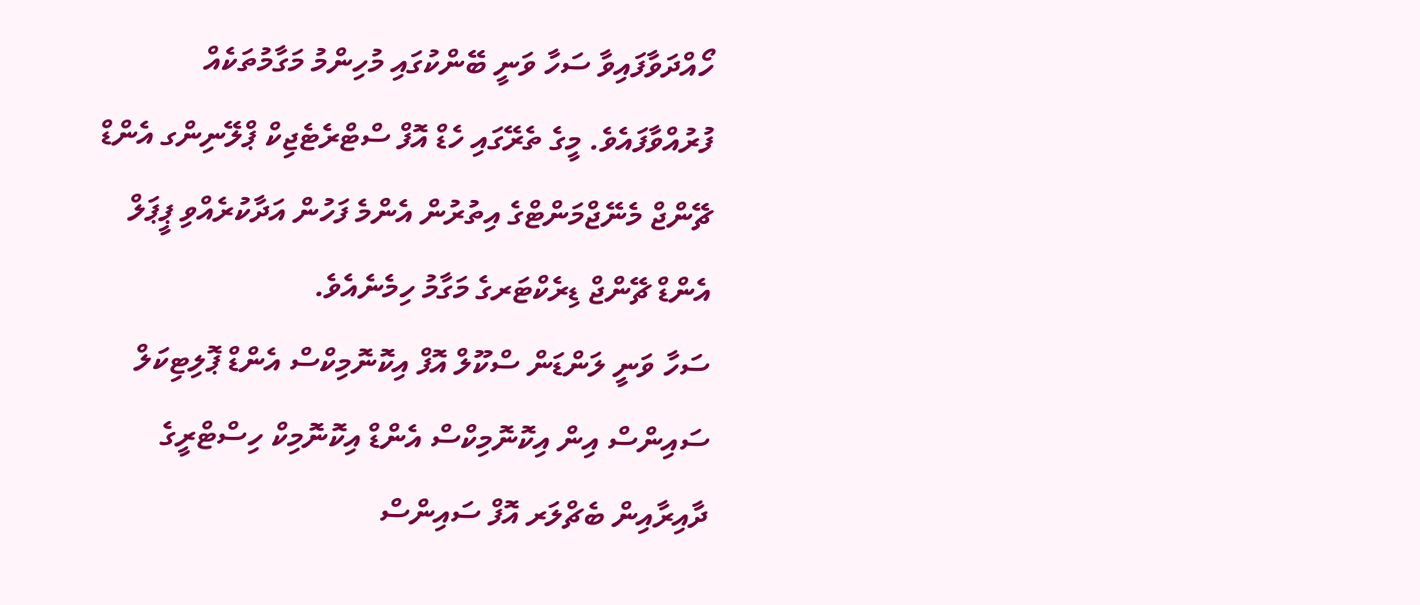ހޯއްދަވާފައިވާ ސަހާ ވަނީ ބޭންކުގައި މުހިންމު މަގާމުތަކެއް ފުރުއްވާފައެވެ. މީގެ ތެރޭގައި ހެޑް އޮފް ސްޓްރެޓެޖިކް ޕްލޭނިންގ އެންޑް ޗޭންޖް މެނޭޖްމަންޓްގެ އިތުރުން އެންމެ ފަހުން އަދާކުރެއްވި ޕީޕަލް އެންޑް ޗޭންޖް ޑިރެކްޓަރގެ މަގާމު ހިމެނެއެވެ.
ސަހާ ވަނީ ލަންޑަން ސްކޫލް އޮފް އިކޮނޮމިކްސް އެންޑް ޕޮލިޓިކަލް ސައިންސް އިން އިކޮނޮމިކްސް އެންޑް އިކޮނޮމިކް ހިސްޓްރީގެ ދާއިރާއިން ބެޗްލަރ އޮފް ސައިންސް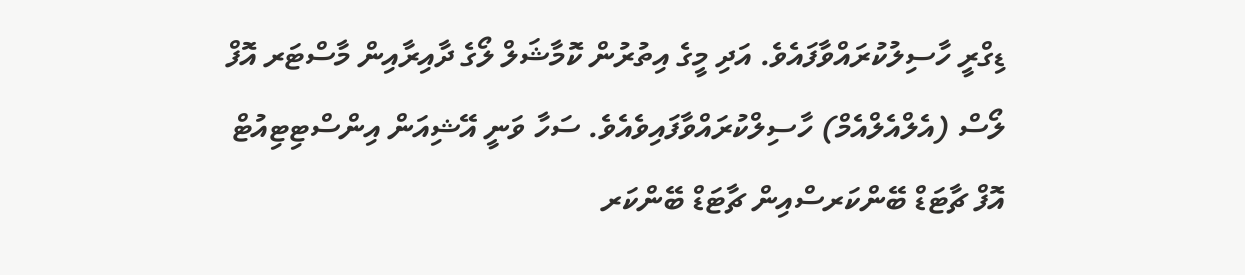ޑިގްރީ ހާސިލުކުރައްވާފައެވެ. އަދި މީގެ އިތުރުން ކޮމާޝަލް ލޯގެ ދާއިރާއިން މާސްޓަރ އޮފް ލޯސް (އެލްއެލްއެމް) ހާސިލްކުރައްވާފައިވެއެވެ. ސަހާ ވަނީ އޭޝިއަން އިންސްޓިޓިއުޓް އޮފް ޗާޓަޑް ބޭންކަރސްއިން ޗާޓަޑް ބޭންކަރ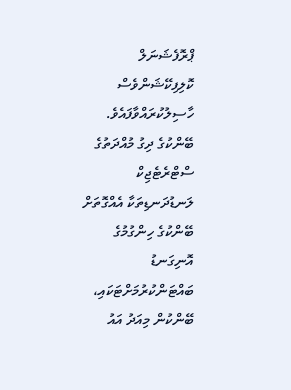ޕްރޮފެޝަނަލް ކޮލިފިކޭޝަންވެސް ހާސިލުކުރައްވާފައެވެ.
ބޭންކުގެ ދިގު މުއްދަތުގެ ސްޓްރެޓެޖިކް ލަނޑުދަނޑިތަކާ އެއްގޮތަށް ބޭންކުގެ ހިންގުމުގެ އޮނިގަނޑު ބައްޓަންކުރުމަށްޓަކައި، ބޭންކުން މިއަދު އައު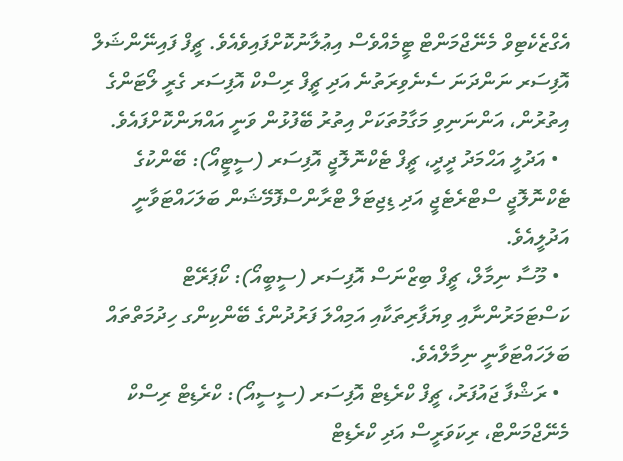އެގްޒެކެޓިވް މެނޭޖްމަންޓް ޓީމެއްވެސް އިޢުލާނުކޮށްފައިވެއެވެ. ޗީފް ފައިނޭންޝަލް އޮފިސަރ ނަންދަނަ ސެނެވިރަތުނެ އަދި ޗީފް ރިސްކް އޮފިސަރ ގެރީ ލޯޓަންގެ އިތުރުން، އަންނަނިވި މަގާމުތަކަށް އިތުރު ބޭފުޅުން ވަނީ އައްޔަންކޮށްފައެވެ.
  • އަދުލީ އަޙްމަދު ދީދީ، ޗީފް ޓެކްނޮލޮޖީ އޮފިސަރ (ސީޓީއޯ): ބޭންކުގެ ޓެކްނޮލޮޖީ ސްޓްރެޓެޖީ އަދި ޑިޖިޓަލް ޓްރާންސްފޮމޭޝަން ބަލަހައްޓަވާނީ އަދުލީއެވެ.
  • މޫސާ ނިމާލް، ޗީފް ބިޒްނަސް އޮފިސަރ (ސީބީއޯ): ކޯޕަރޭޓް ކަސްޓަމަރުންނާއި ވިޔަފާރިތަކާއި އަމިއްލަ ފަރުދުންގެ ބޭންކިންގ ހިދުމަތްތައް ބަލަހައްޓަވާނީ ނިމާލްއެވެ.
  • ރަޝްފާ ޖައުފަރު، ޗީފް ކްރެޑިޓް އޮފިސަރ (ސީސީއޯ): ކްރެޑިޓް ރިސްކް މެނޭޖްމަންޓް، ރިކަވަރީސް އަދި ކްރެޑިޓް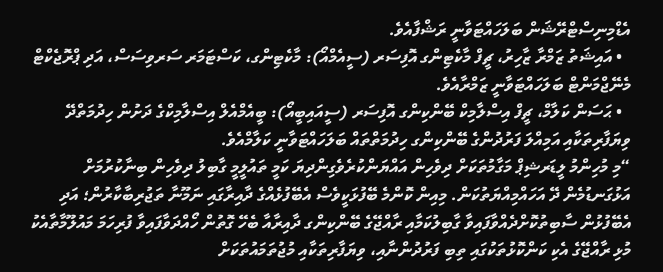އެޑްމިނިސްޓްރޭޝަން ބަލަހައްޓަވާނީ ރަޝްފާއެވެ.
  • އައިޝަތު ޒަމްރާ ޒާހިރު، ޗީފް މާކެޓިންގ އޮފިސަރ (ސީއެމްއޯ): މާކެޓިންގ، ކަސްޓަމަރ ސަރވިސަސް، އަދި ޕްރޮޖެކްޓް މެނޭޖްމަންޓް ބަލަހައްޓަވާނީ ޒަމްރާއެވެ.
  • ޙަސަން ކަލާމް، ޗީފް އިސްލާމިކް ބޭންކިންގ އޮފިސަރ (ސީއައިބީއޯ): ބީއެމްއެލް އިސްލާމިކްގެ ދަށުން ހިދުމަތްދޭ ވިޔަފާރިތަކާއި އަމިއްލަ ފަރުދުންގެ ބޭންކިންގ ހިދުމަތްތައް ބަލަހައްޓަވާނީ ކަލާމްއެވެ.
“މި މުހިންމު ލީޑަރޝިޕް މަގާމުތަކަށް ދިވެހިން އައްޔަންކުރެވެގިންދިޔަ ކަމީ ތައުލީމީ ގާބިލު ދިވެހިން ބިނާކުރުމަށް އަޅުގަނޑުމެން ދޭ އަހައްމިއްޔަތުކަން. މިއިން ކޮންމެ ބޭފުޅަކީވެސް އެބޭފުޅެއްގެ ދާއިރާގައި ނަމޫނާ ތަޖުރިބާކާރުން؛ އަދި އެބޭފުޅުން ސާބިތުކޮށްދެއްވާފައިވާ ގާބިލުކަމާއި ރާއްޖޭގެ ބޭންކިންގ ދާއިރާއާ ބެހޭ ގޮތުން ހޯއްދަވާފައިވާ ފުރިހަމަ މައުލޫމާތާއެކު މުޅި ރާއްޖޭގެ އެކި ކަންކޮޅުތަކުގައި ތިބި ފަރުދުންނާއި، ވިޔަފާރިތަކާއި މުޖުތަމައުތަކަށް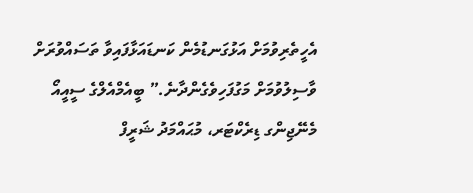އެހީތެރިވުމަށް އަޅުގަނޑުމެން ކަނޑައަޅާފައިވާ ތަސައްވުރަށް ވާސިލުވުމަށް މަގުފަހިވެގެންދާނެ.” ބީއެމްއެލްގެ ސީއީއޯ މެނޭޖިންގ ޑިރެކްޓަރ، މުޙައްމަދު ޝަރީފް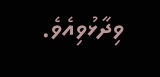ވިދާޅުވިއެވެ.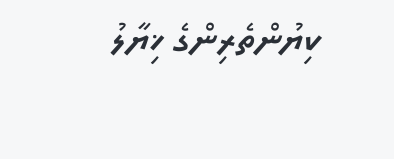ކިޔުންތެރިންގެ ޚިޔާލު